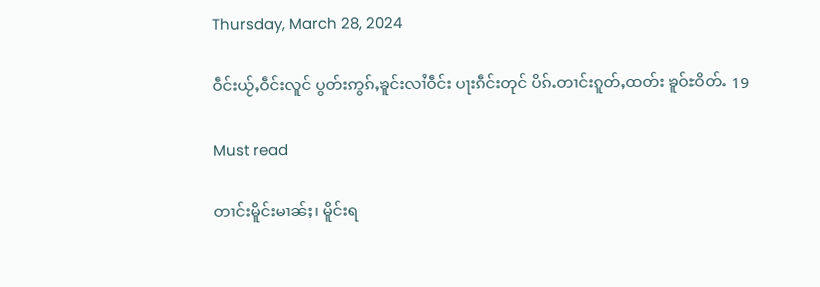Thursday, March 28, 2024

ဝဵင်းယႂ်ႇဝဵင်းလူင် ပွတ်းဢွၵ်ႇၶူင်းလၢႆဝဵင်း ပႃးၵဵင်းတုင် ပိၵ်ႉတၢင်းၵူတ်ႇထတ်း ၶူဝ်ႊဝိတ်ႉ 19

Must read

တၢင်းမိူင်းမၢၼ်ႈ၊ မိူင်းရ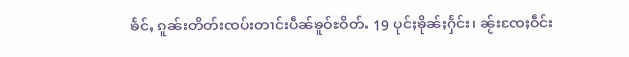ၶႅင်ႇ ၵူၼ်းတိတ်းၸပ်းတၢင်းပဵၼ်ၶူဝ်ႊဝိတ်ႉ 19 ပုင်ႈၶိုၼ်ႈႁႅင်း၊ ၼႂ်းၸႄႈဝဵင်း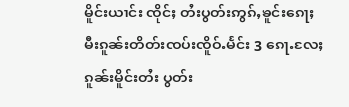မိူင်းယၢင်း ၸိုင်ႈ တႆးပွတ်းဢွၵ်ႇၶူင်းၵေႃႈ မီးၵူၼ်းတိတ်းၸပ်းၸိူဝ်ႉမႅင်း 3 ၵေႃႉလႄႈ ၵူၼ်းမိူင်းတႆး ပွတ်း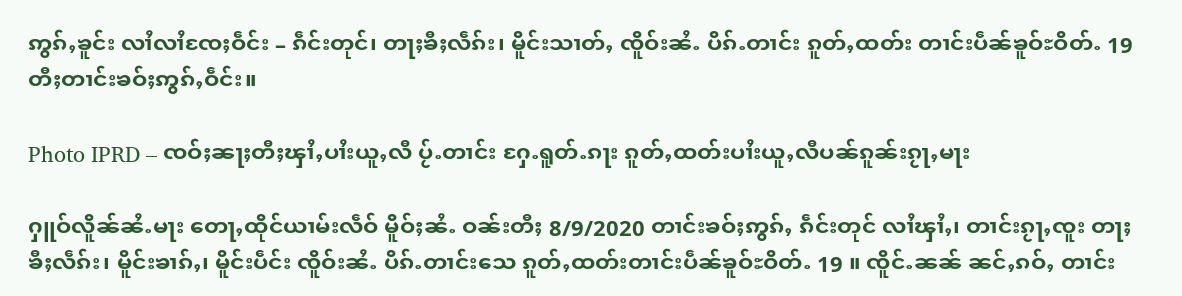ဢွၵ်ႇၶူင်း လၢႆလၢႆၸႄႈဝဵင်း – ၵဵင်းတုင်၊ တႃႈၶီႈလဵၵ်း၊ မိူင်းသၢတ်ႇ ၸိူဝ်းၼႆႉ ပိၵ်ႉတၢင်း ၵူတ်ႇထတ်း တၢင်းပဵၼ်ၶူဝ်ႊဝိတ်ႉ 19 တီႈတၢင်းၶဝ်ႈဢွၵ်ႇဝဵင်း။

Photo IPRD – ၸဝ်ႈၼႃႈတီႈၾၢႆႇပၢႆးယူႇလီ ပႂ်ႉတၢင်း ႁႄႉရူတ်ႉၵႃး ၵူတ်ႇထတ်းပၢႆးယူႇလီပၼ်ၵူၼ်းၵႂႃႇမႃး

ႁူဝ်လိူၼ်ၼႆႉမႃး တေႃႇထိုင်ယၢမ်းလဵဝ် မိူဝ်ႈၼႆႉ ဝၼ်းတီႈ 8/9/2020 တၢင်းၶဝ်ႈဢွၵ်ႇ ၵဵင်းတုင် လၢႆၾၢႆႇ၊ တၢင်းၵႂႃႇၸူး တႃႈၶီႈလဵၵ်း၊ မိူင်းၶၢၵ်ႇ၊ မိူင်းပဵင်း ၸိူဝ်းၼႆႉ ပိၵ်ႉတၢင်းသေ ၵူတ်ႇထတ်းတၢင်းပဵၼ်ၶူဝ်ႊဝိတ်ႉ 19 ။ ၸိူင်ႉၼၼ် ၼင်ႇၵဝ်ႇ တၢင်း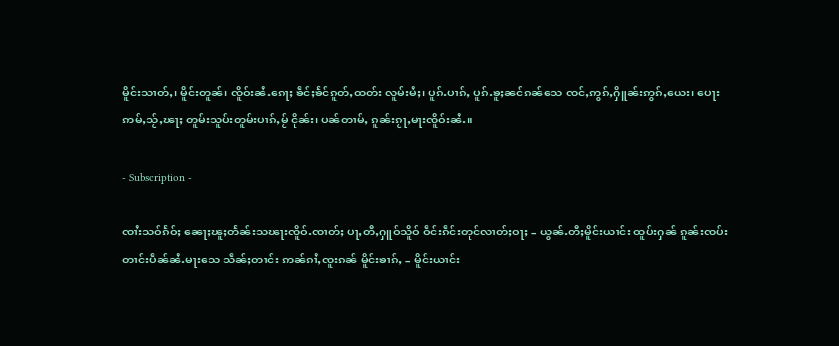မိူင်းသၢတ်ႇ၊ မိူင်းတူၼ်၊ ၸိူဝ်းၼႆႉၵေႃႈ ၶဵင်ႈၶႅင်ၵူတ်ႇထတ်း လူမ်းမႆႈ၊ ပူၵ်ႉပၢၵ်ႇ ပူၵ်ႉၶူႈၼင်ၵၼ်သေ ၸင်ႇဢွၵ်ႇႁိူၼ်းဢွၵ်ႇယေး၊ ပေႃးဢမ်ႇသႂ်ႇၽႃႈ တူမ်းသူပ်းတူမ်းပၢၵ်ႇမႂ် ငိုၼ်း၊ ပၼ်တၢမ်ႇ ၵူၼ်းၵႂႃႇမႃးၸိူဝ်းၼႆႉ။

- Subscription -

ၸၢႆးသဝ်ၵႅဝ်ႈ ၼေႃႈၽူႈတႅၼ်းသၽႃးၸိူဝ်ႉၸၢတ်ႈ ပႃႇတီႇႁူဝ်သိူဝ် ဝဵင်းၵဵင်းတုင်လၢတ်ႈဝႃႈ – ယွၼ်ႉတီႈမိူင်းယၢင်း ထူပ်းႁၼ် ၵူၼ်းၸပ်း တၢင်းပဵၼ်ၼႆႉမႃးသေ သဵၼ်ႈတၢင်း ဢၼ်ၵၢႆႇၸူးၵၼ် မိူင်းၶၢၵ်ႇ – မိူင်းယၢင်း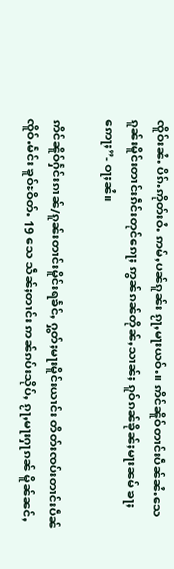ၸိူဝ်းၼႆႉ ပိၵ်ႉဢိုတ်းဝႆႉ ဢမ်ႇပၼ်ၵူၼ်း ၵႂႃႇမႃးယဝ်ႉ။ ဢိင်ၼိူဝ်တၢင်းပဵၼ်ၼႆႉသေ ၵူၼ်းမိူင်းတၢင်းၵဵင်းတုင်ၵေႃႈ ဢွၼ်ၵၼ်တိုၼ်ႇသၢၼ်ႈ ၵူဝ်ၵၼ်ၶိုၼ်ႈမႃးၼမ် ၶႃႈဢေႃႈ”- ဝႃႈၼႆ။

ဢိင်ၼိူဝ်ႁႅင်းၵၢၼ်/ၵူၼ်းတၢင်းမိူင်းရၶႅင်ႇ ႁွတ်ႈမႃးမိူင်းယၢင်း တိတ်းၸပ်းတၢင်းပဵၼ်ၸိူဝ်ႉမႅင်း ၶူဝ်ႊဝိတ်ႉ 19 သေ သဵၼ်ႈတၢင်း ဢၼ်ၵပ်းသိုပ်ႇ ၵႂႃႇမႃးႁႃၵၼ် မိူၼ်ၼင်ႇ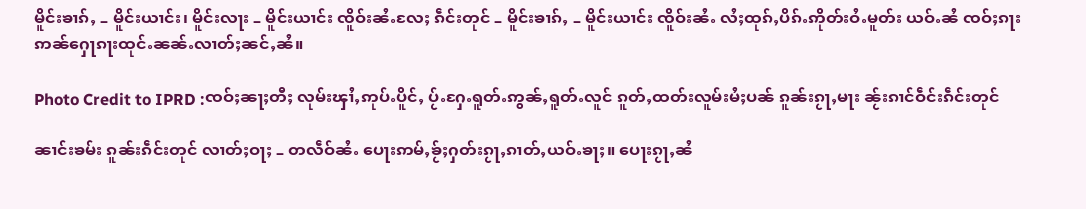မိူင်းၶၢၵ်ႇ – မိူင်းယၢင်း၊ မိူင်းလႃး – မိူင်းယၢင်း ၸိူဝ်းၼႆႉလႄႈ ၵဵင်းတုင် – မိူင်းၶၢၵ်ႇ – မိူင်းယၢင်း ၸိူဝ်းၼႆႉ လႆႈထုၵ်ႇပိၵ်ႉဢိုတ်းဝႆႉမူတ်း ယဝ်ႉၼႆ ၸဝ်ႈၵႃး ဢၼ်ႁေႃၵႃးထုင်ႉၼၼ်ႉလၢတ်ႈၼင်ႇၼႆ။

Photo Credit to IPRD :ၸဝ်ႈၼႃႈတီႈ လုမ်းၾၢႆႇဢုပ်ႉပိူင်ႇ ပႂ်ႉႁႄႉရူတ်ႉဢွၼ်ႇရူတ်ႉလူင် ၵူတ်ႇထတ်းလူမ်းမႆႈပၼ် ၵူၼ်းၵႂႃႇမႃး ၼႂ်းၵၢင်ဝဵင်းၵဵင်းတုင်

ၼၢင်းၶမ်း ၵူၼ်းၵဵင်းတုင် လၢတ်ႈဝႃႈ – တလဵဝ်ၼႆႉ ပေႃးဢမ်ႇၶႂ်ႈႁတ်းၵႂႃႇၵၢတ်ႇယဝ်ႉၶႃႈ။ ပေႃးၵႂႃႇၼႆ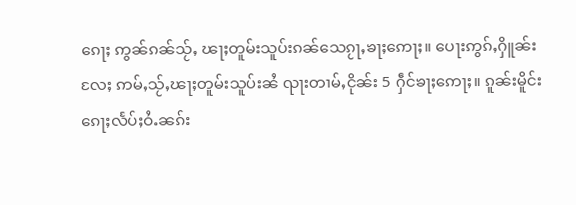ၵေႃႈ ဢွၼ်ၵၼ်သႂ်ႇ ၽႃႈတူမ်းသူပ်းၵၼ်သေၵႂႃႇၶႃႈဢေႃႈ။ ပေႃးဢွၵ်ႇႁိူၼ်းလႄႈ ဢမ်ႇသႂ်ႇၽႃႈတူမ်းသူပ်းၼႆ ၺႃးတၢမ်ႇငိုၼ်း 5 ႁဵင်ၶႃႈဢေႃႈ။ ၵူၼ်းမိူင်းၵေႃႈလႅပ်ႈဝႆႉၼၵ်း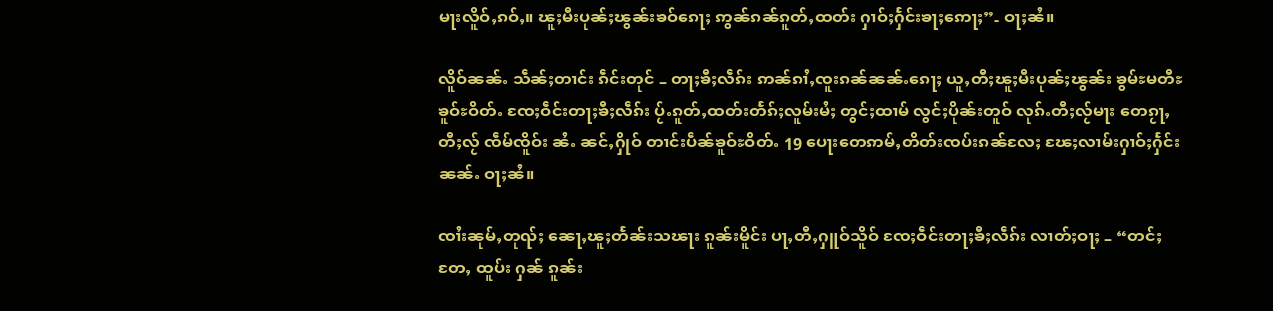မႃးလိူဝ်ႇၵဝ်ႇ။ ၽူႈမီးပုၼ်ႈၽွၼ်းၶဝ်ၵေႃႈ ဢွၼ်ၵၼ်ၵူတ်ႇထတ်း ႁၢဝ်ႈႁႅင်းၶႃႈဢေႃႈ”- ဝႃႈၼႆ။

လိူဝ်ၼၼ်ႉ သဵၼ်ႈတၢင်း ၵဵင်းတုင် – တႃႈၶီႈလဵၵ်း ဢၼ်ၵၢႆႇၸူးၵၼ်ၼၼ်ႉၵေႃႈ ယူႇတီႈၽူႈမီးပုၼ်ႈၽွၼ်း ၶွမ်ႊမတီႊၶူဝ်ႊဝိတ်ႉ ၸႄႈဝဵင်းတႃႈၶီႈလဵၵ်း ပႂ်ႉၵူတ်ႇထတ်းတႅၵ်ႈလူမ်းမႆႈ တွင်ႈထၢမ် လွင်ႈပိုၼ်းတူဝ် လုၵ်ႉတီႈလႂ်မႃး တေၵႂႃႇတီႈလႂ် ၸဵမ်ၸိူဝ်း ၼႆႉ ၼင်ႇႁိုဝ် တၢင်းပဵၼ်ၶူဝ်ႊဝိတ်ႉ 19 ပေႃးတေဢမ်ႇတိတ်းၸပ်းၵၼ်လႄႈ ၽႄႈလၢမ်းႁၢဝ်ႈႁႅင်းၼၼ်ႉ ဝႃႈၼႆ။

ၸၢႆးၼုမ်ႇတုၺ်ႈ ၼေႃႇၽူႈတႅၼ်းသၽႃး ၵူၼ်းမိူင်း ပႃႇတီႇႁူဝ်သိူဝ် ၸႄႈဝဵင်းတႃႈၶီႈလဵၵ်း လၢတ်ႈဝႃႈ – “တင်ႈတႄႇ ထူပ်း ႁၼ် ၵူၼ်း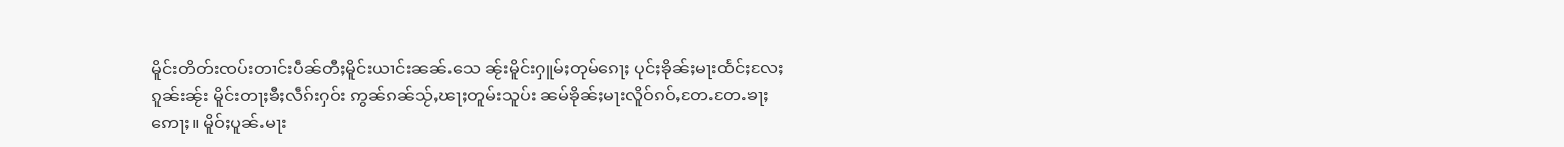မိူင်းတိတ်းၸပ်းတၢင်းပဵၼ်တီႈမိူင်းယၢင်းၼၼ်ႉသေ ၼႂ်းမိူင်းႁူမ်ႈတုမ်ၵေႃႈ ပုင်ႈၶိုၼ်ႈမႃးထႅင်ႈလႄႈ  ၵူၼ်းၼႂ်း မိူင်းတႃႈၶီႈလဵၵ်းႁဝ်း ဢွၼ်ၵၼ်သႂ်ႇၽႃႈတူမ်းသူပ်း ၼမ်ၶိုၼ်ႈမႃးလိူဝ်ၵဝ်ႇတႄႉတႄႉၶႃႈဢေႃႈ။ မိူဝ်ႈပူၼ်ႉမႃး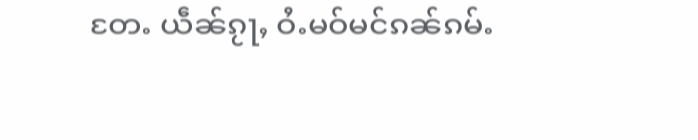တႄႉ ယဵၼ်ၵႂႃႇ ဝႆႉမဝ်မင်ၵၼ်ၵမ်ႉ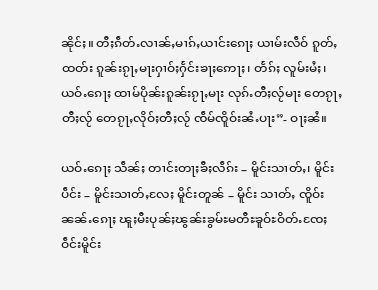ၼိုင်ႈ။ တီႈၵဵတ်ႉလၢၼ်ႇမၢၵ်ႇယၢင်းၵေႃႈ ယၢမ်းလဵဝ် ၵူတ်ႇထတ်း ၵူၼ်းၵႂႃႇမႃးႁၢဝ်ႈႁႅင်းၶႃႈဢေႃႈ၊ တႅၵ်ႈ လူမ်းမႆႈ၊ ယဝ်ႉၵေႃႈ ထၢမ်ပိုၼ်းၵူၼ်းၵႂႃႇမႃး လုၵ်ႉတီႈလႂ်မႃး တေၵႂႃႇတီႈလႂ် တေၵႂႃႇလိုဝ်ႈတီႈလႂ် ၸဵမ်ၸိူဝ်းၼႆႉပႃး”- ဝႃႈၼႆ။

ယဝ်ႉၵေႃႈ သဵၼ်ႈ တၢင်းတႃႈၶီႈလဵၵ်း – မိူင်းသၢတ်ႇ၊ မိူင်းပဵင်း – မိူင်းသၢတ်ႇလႄႈ မိူင်းတူၼ် – မိူင်း သၢတ်ႇ ၸိူဝ်းၼၼ်ႉၵေႃႈ ၽူႈမီးပုၼ်ႈၽွၼ်းၶွမ်ႊမတီႊၶူဝ်ႊဝိတ်ႉၸႄႈဝဵင်းမိူင်း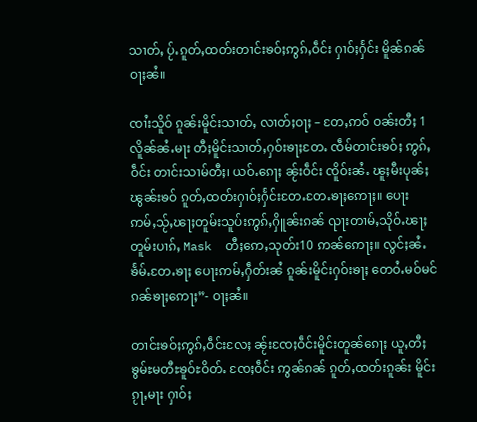သၢတ်ႇ ပႂ်ႉၵူတ်ႇထတ်းတၢင်းၶဝ်ႈဢွၵ်ႇဝဵင်း ႁၢဝ်ႈႁႅင်း မိူၼ်ၵၼ် ဝႃႈၼႆ။

ၸၢႆးသိူဝ် ၵူၼ်းမိူင်းသၢတ်ႇ လၢတ်ႈဝႃႈ – တႄႇဢဝ် ဝၼ်းတီႈ 1 လိူၼ်ၼႆႉမႃး တီႈမိူင်းသၢတ်ႇႁဝ်းၶႃႈတႄႉ ၸဵမ်တၢင်းၶဝ်ႈ ဢွၵ်ႇဝဵင်း တၢင်းသၢမ်တီႈ၊ ယဝ်ႉၵေႃႈ ၼႂ်းဝဵင်း ၸိူဝ်းၼႆႉ ၽူႈမီးပုၼ်ႈၽွၼ်းၶဝ် ၵူတ်ႇထတ်းႁၢဝ်ႈႁႅင်းတႄႉတႄႉၶႃႈဢေႃႈ။ ပေႃးဢမ်ႇသႂ်ႇၽႃႈတူမ်းသူပ်းဢွၵ်ႇႁိူၼ်းၵၼ် ၺႃးတၢမ်ႇသိုဝ်ႉၽႃႈတူမ်းပၢၵ်ႇ Mask  တီႈဢေႇသုတ်း10 ဢၼ်ဢေႃႈ။ လွင်ႈၼႆႉ ၶႅမ်ႉတႄႉၶႃႈ ပေႃးဢမ်ႇႁဵတ်းၼႆ ၵူၼ်းမိူင်းႁဝ်းၶႃႈ တေဝႆႉမဝ်မင်ၵၼ်ၶႃႈဢေႃႈ”- ဝႃႈၼႆ။

တၢင်းၶဝ်ႈဢွၵ်ႇဝဵင်းလႄႈ ၼႂ်းၸႄႈဝဵင်းမိူင်းတူၼ်ၵေႃႈ ယူႇတီႈၶွမ်ႊမတီႊၶူဝ်ႊဝိတ်ႉ ၸႄႈဝဵင်း ဢွၼ်ၵၼ် ၵူတ်ႇထတ်းၵူၼ်း မိူင်းၵႂႃႇမႃး ႁၢဝ်ႈ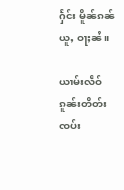ႁႅင်း မိူၼ်ၵၼ်ယူႇ ဝႃႈၼႆ။

ယၢမ်းလဵဝ် ၵူၼ်းတိတ်းၸပ်း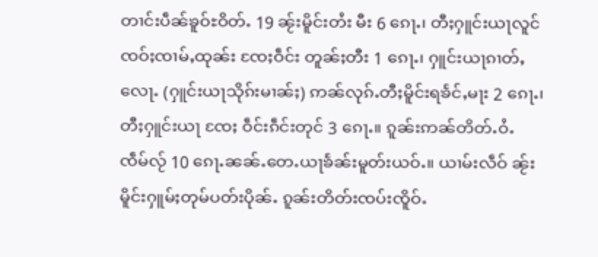တၢင်းပဵၼ်ၶူဝ်ႊဝိတ်ႉ 19 ၼႂ်းမိူင်းတႆး မီး 6 ၵေႃႉ၊ တီႈႁူင်းယႃလူင် ၸဝ်ႈၸၢမ်ႇထုၼ်း ၸႄႈဝဵင်း တူၼ်ႈတီး 1 ၵေႃႉ၊ ႁူင်းယႃၵၢတ်ႇလေႃႉ (ႁူင်းယႃသိုၵ်းမၢၼ်ႈ) ဢၼ်လုၵ်ႉတီႈမိူင်းရၶႅင်ႇမႃး 2 ၵေႃႉ၊ တီႈႁူင်းယႃ ၸႄႈ ဝဵင်းၵဵင်းတုင် 3 ၵေႃႉ။ ၵူၼ်းဢၼ်တိတ်ႉဝႆႉ ၸဵမ်လႂ် 10 ၵေႃႉၼၼ်ႉတေႉယႃၶႅၼ်းမူတ်းယဝ်ႉ။ ယၢမ်းလဵဝ် ၼႂ်းမိူင်းႁူမ်ႈတုမ်ပတ်းပိုၼ်ႉ ၵူၼ်းတိတ်းၸပ်းၸိူဝ်ႉ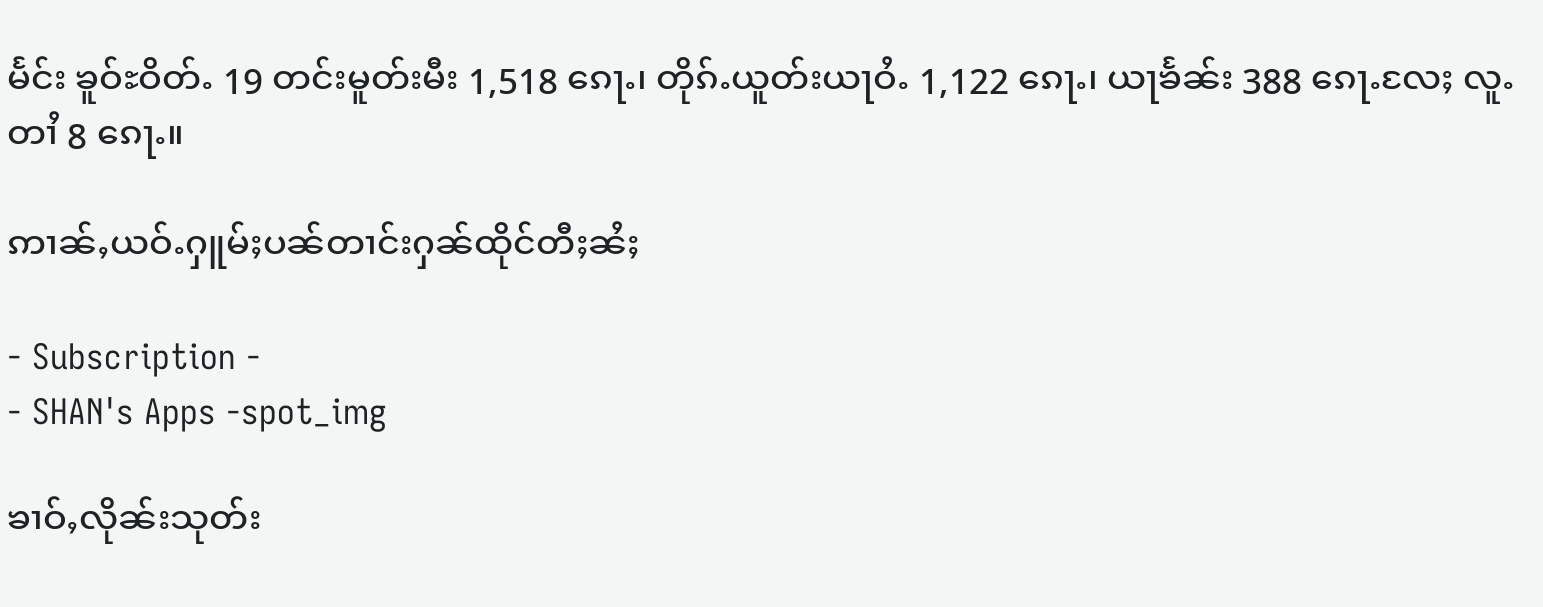မႅင်း ၶူဝ်ႊဝိတ်ႉ 19 တင်းမူတ်းမီး 1,518 ၵေႃႉ၊ တိုၵ်ႉယူတ်းယႃဝႆႉ 1,122 ၵေႃႉ၊ ယႃၶႅၼ်း 388 ၵေႃႉလႄႈ လူႉတၢႆ 8 ၵေႃႉ။

ဢၢၼ်ႇယဝ်ႉႁူမ်ႈပၼ်တၢင်းႁၼ်ထိုင်တီႈၼႆႈ

- Subscription -
- SHAN's Apps -spot_img

ၶၢဝ်ႇလိုၼ်းသုတ်း